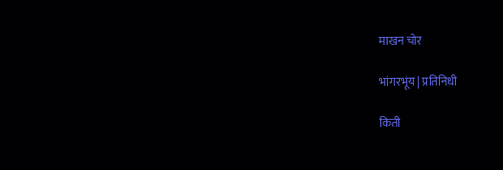माखन चोर

भांगरभूंय | प्रतिनिधी

किती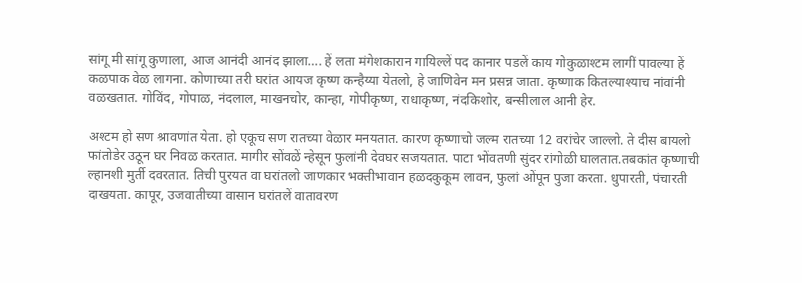सांगू मी सांगू कुणाला, आज आनंदी आनंद झाला…. हें लता मंगेशकारान गायिल्लें पद कानार पडलें काय गोकुळाश्टम लागीं पावल्या हें कळपाक वेळ लागना. कोणाच्या तरी घरांत आयज कृष्ण कन्हैय्या येतलो, हे जाणिवेन मन प्रसन्न जाता. कृष्णाक कितल्याश्याच नांवांनी वळखतात. गोविंद, गोपाळ, नंदलाल, माखनचोर, कान्हा, गोपीकृष्ण, राधाकृष्ण, नंदकिशोर, बन्सीलाल आनी हेर.

अश्टम हो सण श्रावणांत येता. हो एकूच सण रातच्या वेळार मनयतात. कारण कृष्णाचो जल्म रातच्या 12 वरांचेर जाल्लो. ते दीस बायलो फांतोडेर उठून घर निवळ करतात. मागीर सोंवळें न्हेसून फुलांनी देवघर सजयतात. पाटा भोंवतणी सुंदर रांगोळी घालतात.तबकांत कृष्णाची ल्हानशी मुर्ती दवरतात. तिची पुरयत वा घरांतलो जाणकार भक्तीभावान हळदकुकूम लावन, फुलां ओंपून पुजा करता. धुपारती, पंचारती दाखयता. कापूर, उजवातीच्या वासान घरांतलें वातावरण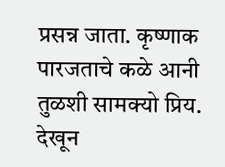प्रसन्न जाता. कृष्णाक पारजताचे कळे आनी तुळशी सामक्यो प्रिय. देखून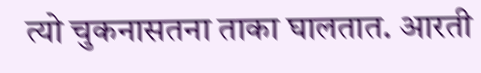त्यो चुकनासतना ताका घालतात. आरती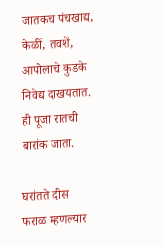जातकच पंचखाद्य, केळीं, तवशें, आपोलाचे कुडके निवेद्य दाखयतात. ही पूजा रातची बारांक जाता.

घरांतते दीस फराळ म्हणल्यार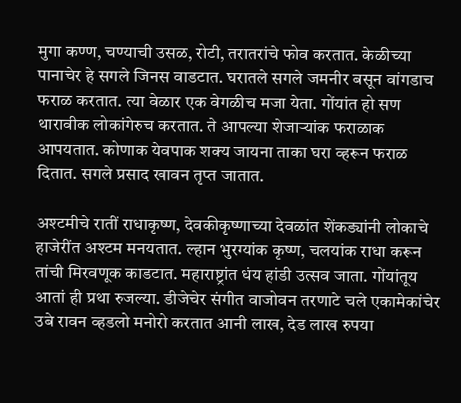मुगा कण्ण, चण्याची उसळ, रोटी, तरातरांचे फोव करतात. केळीच्या पानाचेर हे सगले जिनस वाडटात. घरातले सगले जमनीर बसून वांगडाच फराळ करतात. त्या वेळार एक वेगळीच मजा येता. गोंयांत हो सण थारावीक लोकांगेरुच करतात. ते आपल्या शेजाऱ्यांक फराळाक आपयतात. कोणाक येवपाक शक्य जायना ताका घरा व्हरून फराळ दितात. सगले प्रसाद खावन तृप्त जातात.

अश्टमीचे रातीं राधाकृष्ण, देवकीकृष्णाच्या देवळांत शेंकड्यांनी लोकाचे हाजेरींत अश्टम मनयतात. ल्हान भुरग्यांक कृष्ण, चलयांक राधा करून तांची मिरवणूक काडटात. महाराष्ट्रांत धंय हांडी उत्सव जाता. गोंयांतूय आतां ही प्रथा रुजल्या. डीजेचेर संगीत वाजोवन तरणाटे चले एकामेकांचेर उबे रावन व्हडलो मनोरो करतात आनी लाख, देड लाख रुपया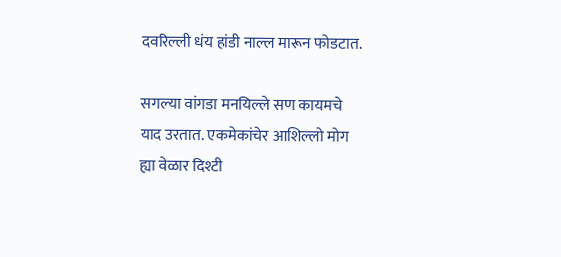दवरिल्ली धंय हांडी नाल्ल मारून फोडटात.

सगल्या वांगडा मनयिल्ले सण कायमचे याद उरतात. एकमेकांचेर आशिल्लो मोग ह्या वेळार दिश्टी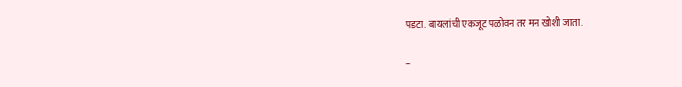पडटा. बायलांची एकजूट पळोवन तर मन खोशी जाता.

–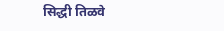सिद्धी तिळवे